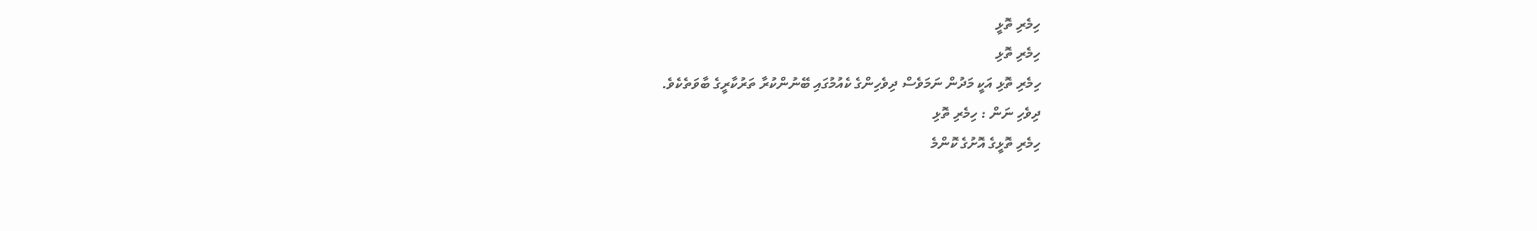ހިމެރި ތޮޅީ
ހިމެރި ތޮޅި
ހިމެރި ތޮޅި އަކީ މަދުން ނަމަވެސް ދިވެހިންގެ ކެއުމުގައި ބޭނުންކުރާ ތަރުކާރީގެ ބާވަތެކެވެ.
ދިވެހި ނަން : ހިމެރި ތޮޅި
ހިމެރި ތޮޅީގެ އޮށުގެ ކޮންމެ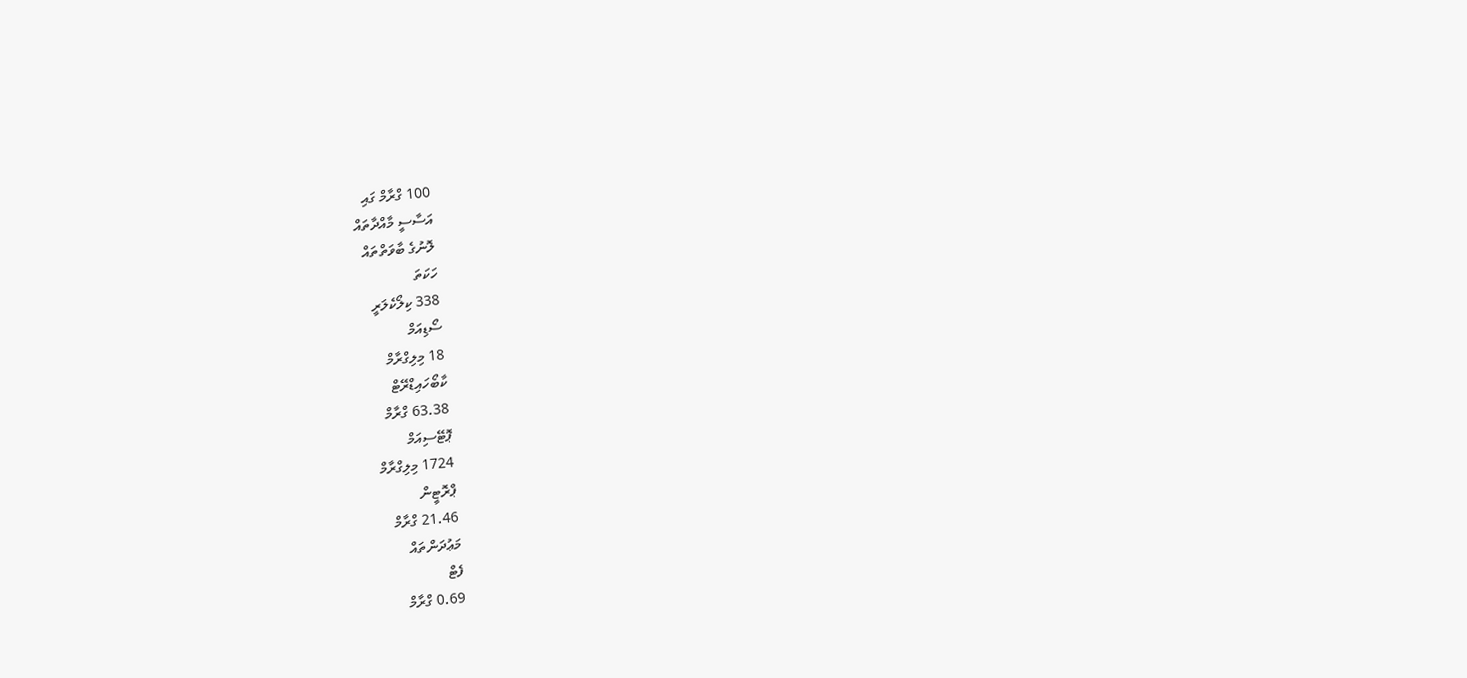100 ގްރާމް ގައި
އަސާސީ މާއްދާތައް
ލޮނުގެ ބާވަތްތައް
ހަކަތަ
338 ކިލޯކެލަރީ
ސޯޑިއަމް
18 މިލިގްރާމް
ކާބޯހައިޑްރޭޓް
63.38 ގްރާމް
ޕޮޓޭސިއަމް
1724 މިލިގްރާމް
ޕްރޮޓީން
21.46 ގްރާމް
މަޢުދަންތައް
ފެޓް
0.69 ގްރާމް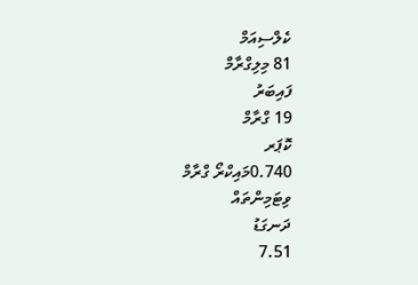ކެލްސިއަމް
81 މިލިގްރާމް
ފައިބަރު
19 ގްރާމް
ކޮޕަރ
0.740މައިކްރޯ ގްރާމް
ވިޓަމިންތައް
ދަނގަޑު
7.51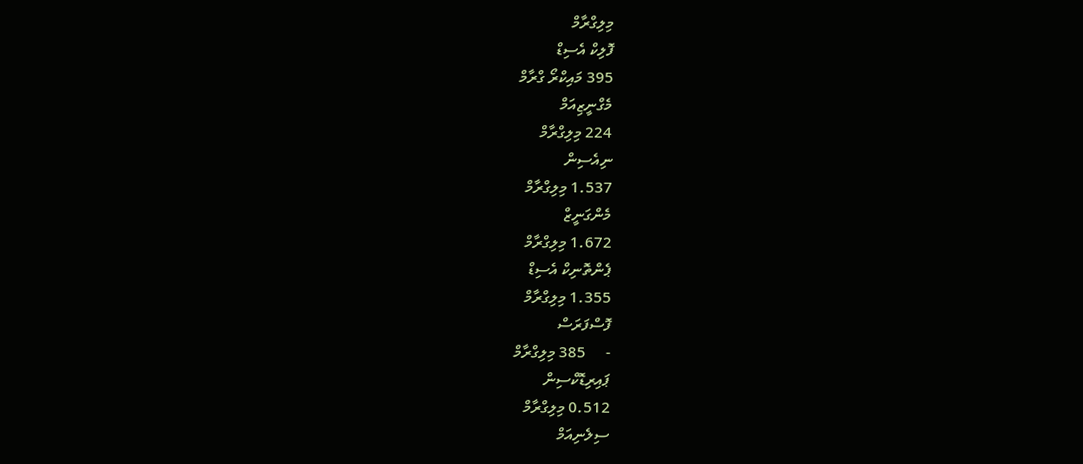މިލިގްރާމް
ފޮލިކް އެސިޑް
395 މައިކްރޯ ގްރާމް
މެގްނީޒިއަމް
224 މިލިގްރާމް
ނިއެސިން
1.537 މިލިގްރާމް
މެންގަނީޒް
1.672 މިލިގްރާމް
ޕެންތޮނިކް އެސިޑް
1.355 މިލިގްރާމް
ފޮސްފަރަސް
-     385 މިލިގްރާމް
ޕައިރިޑޮކްސިން
0.512 މިލިގްރާމް
ސިލެނިއަމް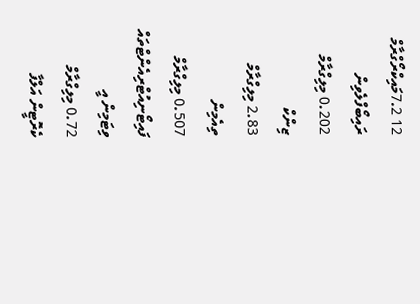12 7.2މައިކްރޯގްރާމް
ރައިބޯފްލެވިން
0.202 މިލިގްރާމް
ޒިންކް
2.83 މިލިގްރާމް
ތިއެމިން
0.507 މިލިގްރާމް
ފައިޓޯނިއުޓްރިއެންޓްތައް
ވިޓަމިން އީ
0.72 މިލިގްރާމް
ކެރޮޓީން އަލްފާ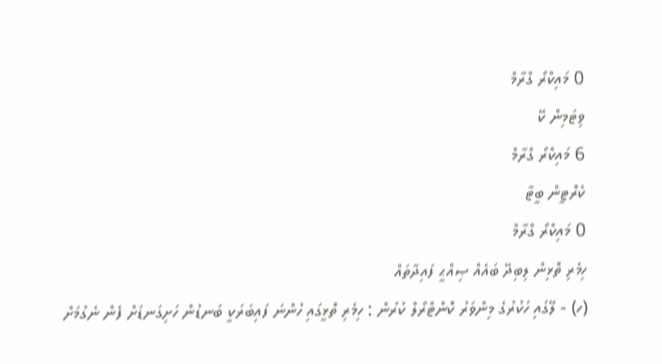0 މައިކްރޯ ގްރާމް
ވިޓަމިން ކޭ
6 މައިކްރޯ ގްރާމް
ކެރޮޓީން ބީޓާ
0 މައިކްރޯ ގްރާމް
ހިމެރި ތޮޅިން ލިބިދޭ ބައެއް ޞިއްޙީ ފައިދާތައް
(ހ) - ލޭގައި ހަކުރުގެ މިންވަރު ކޮންޓްރޯލް ކުރުން : ހިމެރި ތޮޅީގައި ހުންނަ ފައިބަރަކީ ބަނޑުން ހަށިގަނޑަށް ފެން ނެގުމަށް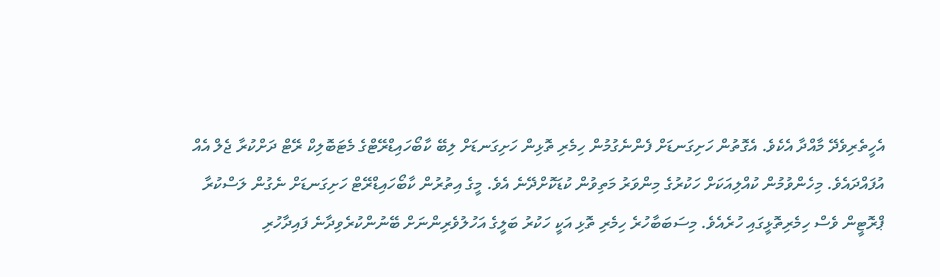އެހީތެރިވެދޭ މާއްދާ އެކެވެ. އެގޮތުން ހަށިގަނޑަށް ފެންނެގުމުން ހިމެރި ތޮޅިން ހަށިގަނޑަށް ލިބޭ ކާބޯހައިޑްރޭޓްގެ މެޓަބޮލިކް ރޭޓް ދަށްކުރާ ޖެލް އެއް އުފައްދައެވެ. މިހެންވުމުން ކުއްލިއަކަށް ހަކުރުގެ މިންވަރު މަތިވުން ކުޑަކޮށްދޭނެ އެވެ. މީގެ އިތުރުން ކާބޯހައިޑްރޭޓް ހަށިގަނޑަށް ނެގުން ލަސްކުރާ ޕްރޮޓީން ވެސް ހިމެރިތޮޅީގައި ހުރެއެވެ. މިސަބަބާހުރެ ހިމެރި ތޮޅި އަކީ ހަކުރު ބަލީގެ އަހުލުވެރިންނަށް ބޭނުންކުރެވިދާނެ ފައިދާހުރި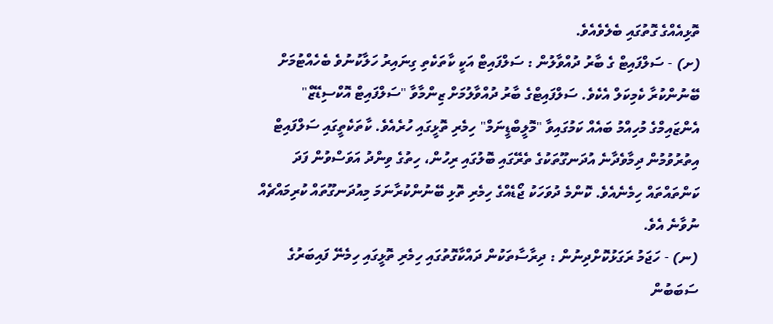ތޮޅިއެއްގެ ގޮތުގައި ބެލެވެއެވެ.
(ށ) - ސަލްފައިޓް ގެ ބާރު ދުއްވާލުން : ސަލްފައިޓް އަކީ ކާތަކެތި ގިނައިރު ހަލާކުނުވެ ބެހެއްޓުމަށް ބޭނުންކުރާ ކެމިކަލް އެކެވެ. ސަލްފައިޓްގެ ބާރު ދުއްވާލުމަށް ޒިންމާވާ "ސަލްފައިޓް އޮކްސިޑޭޒް" އެންޒައިމްގެ މުހިއްމު ބައެއް ކަމުގައިވާ "މޮލީބްޑީނަމް" ހިމެރި ތޮޅީގައި ހުރެއެވެ. ކާތަކެތީގައި ސަލްފައިޓް އިތުރުވުމުން ދިމާވެދާނެ އުދަނގޫތަކުގެ ތެރޭގައި ބޮލުގައި ރިހުން، ހިތުގެ ވިންދު އަވަސްވުން ފަދަ ކަންތައްތައް ހިމެނެއެވެ. ކޮންމެ ދުވަހަކު ޖޯޑެއްގެ ހިމެރި ތޮޅި ބޭނުންކުރާނަމަ މިއުދަނގޫތައް ކުރިމައްޗެއް ނުވާނެ އެވެ.
(ނ) - ހަޖަމު ރަގަޅުކޮށްދިނުން : ދިރާސާތަކުން ދައްކާގޮތުގައި ހިމެރި ތޮޅީގައި ހިމެނޭ ފައިބަރުގެ ސަބަބުން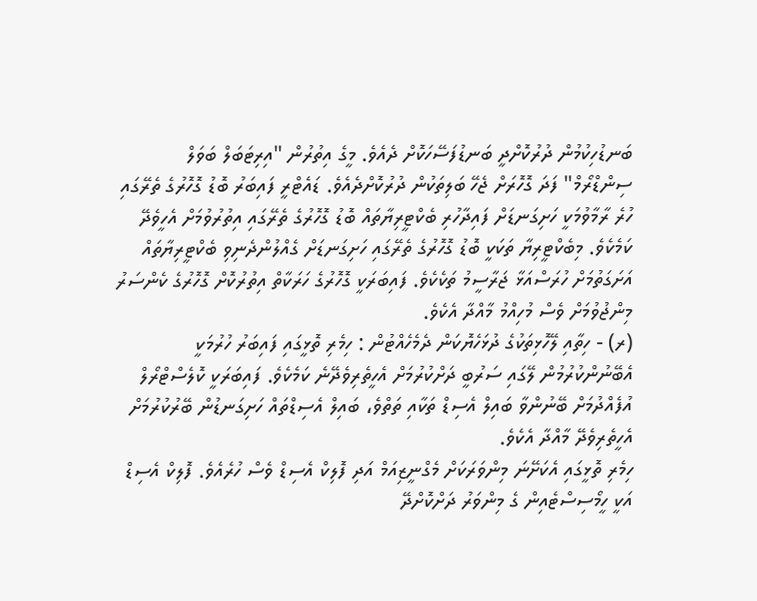ބަނޑުހިކުމުން ދުރުކޮށްދީ ބަނޑުފަސޭހަކޮށް ދެއެވެ. މީގެ އިތުރުން "އިރިޓަބަލް ބަވަލް ސިންޑްރޯމް" ފަދަ ގޮހޮރަށް ޖެހޭ ބަލިތަކުން ދުރުކޮށްދެއެވެ. ޑައެޓްރީ ފައިބަރު ބޮޑު ގޮހޮރުގެ ތެރޭގައި ހުރެ ރާމާވުމަކީ ހަށިގަނޑަށް ފައިދާހުރި ބެކްޓީރިޔާތައް ބޮޑު ގޮހޮރުގެ ތެރޭގައި އިތުރުވުމަށް އެހީވެދޭ ކަމެކެވެ. މިބެކްޓީރިޔާ ތަކަކީ ބޮޑު ގޮހޮރުގެ ތެރޭގައި ހަށިގަނޑަށް ގެއްލުންދެނިވި ބެކްޓީރިޔާތައް އަށަގަތުމަށް ހުރަސްއަޅާ ޖަރާސީމު ތަކެކެވެ. ފައިބަރަކީ ގޮހޮރުގެ ހަރަކާތް އިތުރުކޮށް ގޮހޮރުގެ ކެންސަރު މިންޖުވުމަށް ވެސް މުހިއްމު މާއްދާ އެކެވެ.
(ރ) - ހިތާއި ލޭހޮޅިތަކުގެ ދުޅަހެޔޮކަން ދެމެހެއްޓުން : ހިމެރި ތޮޅީގައި ފައިބަރު ހުރުމަކީ އެބޭނުންކުރުމުން ލޭގައި ސަރުބީ ދަށްކުރުމަށް އެހީތެރިވެދޭނެ ކަމެކެވެ. ފައިބަރަކީ ކޮލެސްޓްރޯލް އުފެއްދުމަށް ބޭނުންވާ ބައިލް އެސިޑް ތަކާއި ތަތްވެ، ބައިލް އެސިޑްތައް ހަށިގަނޑުން ބޭރުކުރުމަށް އެހީތެރިވެދޭ މާއްދާ އެކެވެ.
ހިމެރި ތޮޅީގައި އެކަށޭނަ މިންވަރަކަށް މެގްނީޒިއަމް އަދި ފޮލިކް އެސިޑް ވެސް ހުރެއެވެ. ފޮލިކް އެސިޑް އަކީ ހީމޯސިސްޓެއިން ގެ މިންވަރު ދަށްކޮށްދޭ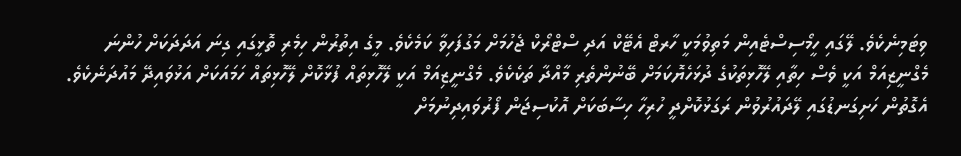ވިޓަމިނެކެވެ. ލޭގައި ހީމޯސިސްޓެއިން މަތިވުމަކީ ހާރޓް އެޓޭކް އަދި ސްޓްރޯކް ޖެހުމަށް މަގުފަހިވާ ކަމެކެވެ. މީގެ އިތުރުން ހިމެރި ތޮޅީގައި ގިނަ އަދަދަކަށް ހުންނަ މެގްނީޒިއަމް އަކީ ވެސް ހިތާއި ލޭހޮޅިތަކުގެ ދުޅަހެޔޮކަމަށް ބޭނުންތެރި މާއްދާ ތަކެކެވެ. މެގްނީޒިއަމް އަކީ ލޭހޮޅިތައް ފުޅާކޮށް ލޭހޮޅިތައް ހަމައަކަށް އަޅުވައިދޭ މައުދަނެކެވެ. އެގޮތުން ހަށިގަނޑުގައި ލޭދައުރުވުން ރަގަޅުކޮށްދީ ހުރިހާ ހިސާބަކަށް އޮކުސިޖަން ފޯރުވައިދިނުމަށް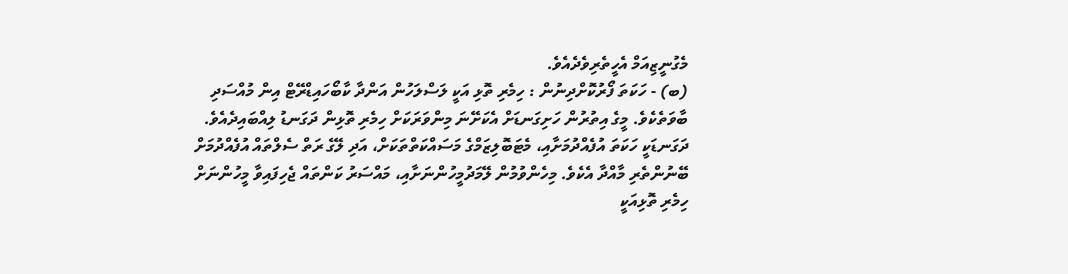މެގުނީޒިއަމް އެހީތެރިވެދެއެވެ.
(ބ) - ހަކަތަ ފޯރުކޮށްދިނުން : ހިމެރި ތޮޅި އަކީ ލަސްލަހުން އަންދާ ކާބޯހައިޑްރޭޓް އިން މުއްސަދި ބާވަތެކެވެ. މީގެ އިތުރުން ހަށިގަނޑަށް އެކަށޭނަ މިންވަރަކަށް ހިމެރި ތޮޅިން ދަގަނޑު ލިއްބައިދެއެވެ. ދަގަނޑަކީ ހަކަތަ އުފެއްދުމަށާއި، މެޓަބޮލިޒަމްގެ މަސައްކަތްތަކަށް، އަދި ލޭގެ ރަތް ސެލްތައް އުފެއްދުމަށް ބޭނުންތެރި މާއްދާ އެކެވެ. މިހެންވުމުން ލޭމަދުމީހުންނަށާއި، މައްސަރު ކަންތައް ޖެހިފައިވާ މީހުންނަށް ހިމެރި ތޮޅިއަކީ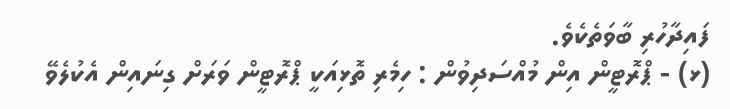ފައިދާހުރި ބާވަތެކެވެ.
(ޅ) - ޕްރޮޓީން އިން މުއްސަދިވުން : ހިމެރި ތޮޅިއަކީ ޕްރޮޓީން ވަރަށް ގިނައިން އެކުލެވޭ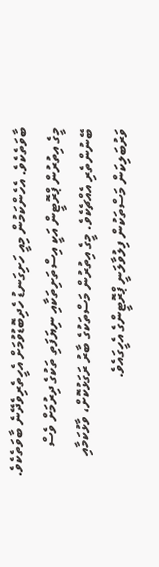ބާވަތެކެވެ. އެހެންކަމުން މިއީ ހަށިގަނޑު ހެދިބޮޑުވުމަށް އެހީތެރިވެދޭނެ ބާވަތެކެވެ. މީގެ އިތުރުން ޕްރޮޓީން އަކީ އިސްތަށިތަކާއި ނިޔަފަތި ތަކުގެ ދިރުމަށް ވެސް ބޭނުންތެރި އެއްޗެކެވެ. މީގެ އިތުރުން މަސްތަކުގެ ބާރު ރަގަޅުކޮށް، ވާޅުކަމާއި ވަރުބަލިކަން މަސްތަކުން ފިލުވާލަނީ ޕްރޮޓީންގެ އެހީގައެވެ.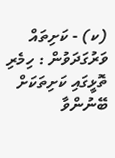(ކ) - ކަށިތައް ވަރުގަދަވުން : ހިމެރި ތޮޅީގައި ކަށިތަކަށް ބޭނުންވާ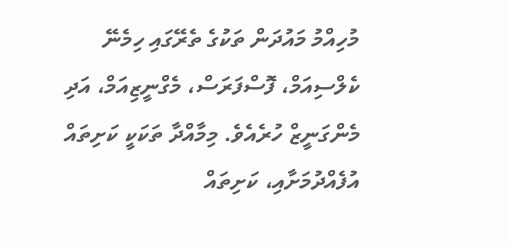މުހިއްމު މައުދަން ތަކުގެ ތެރޭގައި ހިމެނޭ ކެލްސިއަމް، ފޮސްފަރަސް، މެގްނީޒިއަމް، އަދި މެންގަނީޒް ހުރެއެވެ. މިމާއްދާ ތަކަކީ ކަށިތައް އުފެއްދުމަށާއި، ކަށިތައް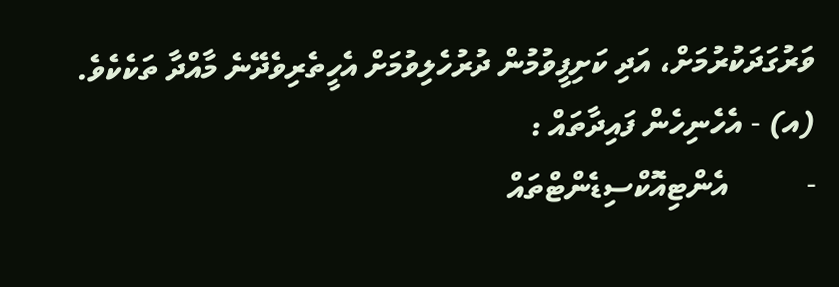ވަރުގަދަކުރުމަށް، އަދި ކަށިފީވުމުން ދުރުހެލިވުމަށް އެހީތެރިވެދޭނެ މާއްދާ ތަކެކެވެ.
(އ) - އެހެނިހެން ފައިދާތައް :
-          އެންޓިއޮކްސިޑެންޓްތައް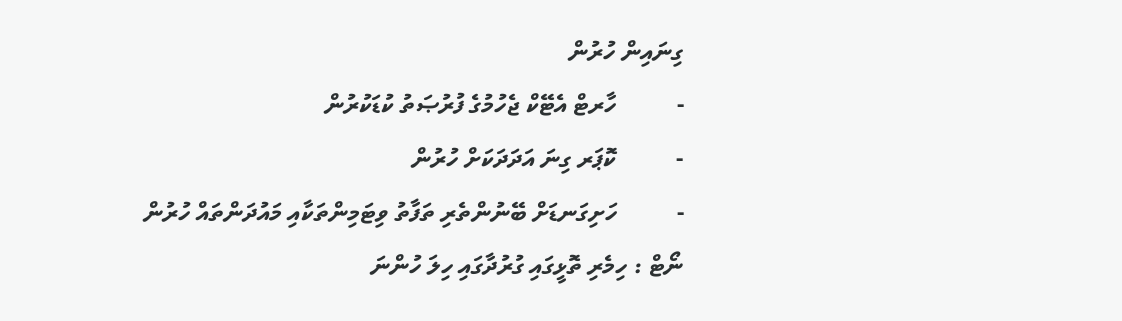ގިނައިން ހުރުން
-          ހާރޓް އެޓޭކް ޖެހުމުގެ ފުރުޞަތު ކުޑަކުރުން
-          ކޮޕަރ ގިނަ އަދަދަކަށް ހުރުން
-          ހަށިގަނޑަށް ބޭނުންތެރި ތަފާތު ވިޓަމިންތަކާއި މައުދަންތައް ހުރުން
ނޯޓް : ހިމެރި ތޮޅީގައި ގުރުދާގައި ހިލަ ހުންނަ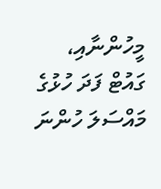މީހުންނާއި، ގައުޓް ފަދަ ހުޅުގެ މައްސަލަ ހުންނަ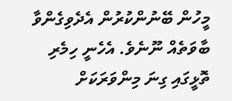މީހުން ބޭނުންކުރުން އެދެވިގެންވާ ބާވަތެއް ނޫނެވެ. އެހެނީ ހިމެރި ތޮޅީގައި ގިނަ މިންވަރަކަށް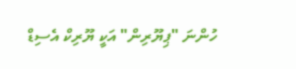ހުންނަ "ޕިޔޫރިން" އަކީ ޔޫރިކް އެސިޑް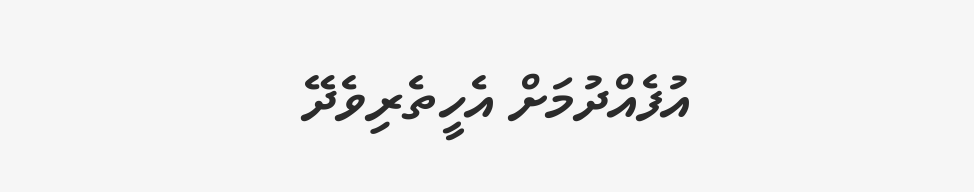އުފެއްދުމަށް އެހީތެރިވެދޭ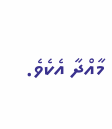މާއްދާ އެކެވެ.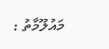މައުލޫމާތު :